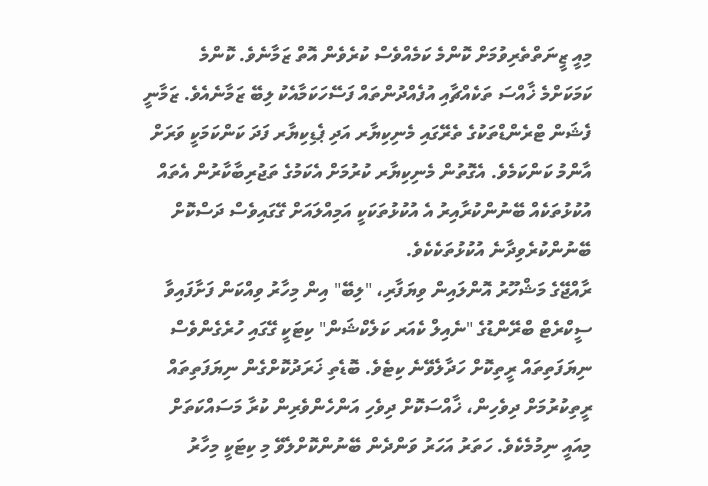މިއީ ޒީނަތްތެރިވުމަށް ކޮންމެ ކަމެއްވެސް ކުރެވެން އޮތް ޒަމާނެވެ. ކޮންމެ ކަމަކަށްމެ ޚާއްސަ ތަކެއްޗާއި އުފެއްދުންތައް ފަސޭހަކަމާއެކު ލިބޭ ޒަމާނެއެވެ. ޒަމާނީ ފެޝަން ޓްރެންޑްތަކުގެ ތެރޭގައި މެނިކިޔާރ އަދި ޕެޑިކިޔާރ ފަދަ ކަންކަމަކީ ވަރަށް އާންމު ކަންކަމެވެ. އެގޮތުން މެނިކިޔާރ ކުރުމަށް އެކަމުގެ ތަޖުރިބާކާރުން އެތައް އުކުޅުތަކެއް ބޭނުންކުރާއިރު އެ އުކުޅުތަކަކީ އަމިއްލައަށް ގޭގައިވެސް ދަސްކޮށް ބޭނުންކުރެވިދާނެ އުކުޅުތަކެކެވެ.
ރާއްޖޭގެ މަޝްހޫރު އޮންލައިން ވިޔަފާރި، "ލިބޭ" އިން މިހާރު ވިއްކަން ފަށާފައިވާ ސީކްރެޓް ބްރޭންޑުގެ "ނެއިލް ކެއަރ ކަލެކްޝަން" ކިޓަކީ ގޭގައި ހުރެގެންވެސް ނިޔަފަތިތައް ރީތިކޮށް ހަދާލެވޭނެ ކިޓެވެ. ބޮޑެތި ޚަރަދުކޮށްގެން ނިޔަފަތިތައް ރީތިކުރުމަށް ދިވެހިން، ޚާއްސަކޮށް ދިވެހި އަންހެންވެރިން ކުރާ މަސައްކަތަށް މިއައީ ނިމުމެކެވެ. ހަތަރު އަހަރު ވަންދެން ބޭނުންކޮށްލެވޭ މި ކިޓަކީ މިހާރު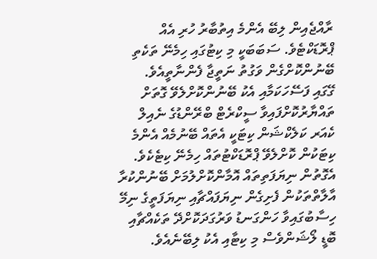ރާއްޖެއިން ލިބޭ އެންމެ އިތުބާރު ހުރި އެއް ޕްރޮޑަކްޓެވެ. ސަބަބަކީ މި ކިޓުގައި ހިމެނޭ ތަކެތި ބޭނުންކޮށްގެން ވަގުތު ނަތީޖާ ފެންނާތީއެވެ.
ގޭގައި ފަސޭހަކަމާއި އެކު ބޭނުންކޮށްލެވޭ ގޮތަށް ތައްޔާރުކޮށްފައިވާ ސީކްރެޓް ބްރޭންޑުގެ ނެއިލް ކެއަރ ކަލެކްޝަން ކިޓަކީ އެތައް ބޭނުމެއް އެންމެ ކިޓަކުން ކޮށްލެވޭ ޕްރޮޑަކްޓުތައް ހިމެނޭ ކިޓެކެވެ. އެގޮތުން ނިޔަފަތިތައް އޮމާންކޮށްލުމަށް ބޭނުންކުރާ އާލާތްތަކުން ފެށިގެން ނިޔަފައްޗާއި ނިޔަފަތީގެ ނިމޭ ހިސާބުގައިވާ ހަންގަނޑު ވަރުގަދަކޮށްދޭ ތަކެއްޗާއި ބޮޑީ ލޯޝަންވެސް މި ކިޓާއި އެކު ލިބޭނެއެވެ.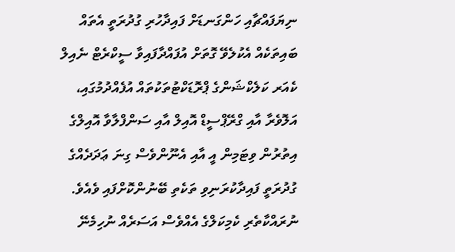ނިޔަފައްޗާއި ހަންގަނޑަށް ފައިދާހުރި ގުދުރަތީ އެތައް ބައިތަކެއް އެކުލެވޭ ގޮތަށް އުފައްދާފައިވާ ސީކްރެޓް ނެއިލް ކެއަރ ކަލެކްޝަންގެ ޕްރޮޑަކްޓުތަކުތައް އުފެއްދުމުގައި، އަލޮވެރާ އާއި ގްރޭޕްސީޑް އޮއިލް އާއި ސަންފްލާވާ އޮއިލްގެ އިތުރުން ވިޓަމިން އީ އާއި އެނޫންވެސް ގިނަ ޢަދަދެއްގެ ގުދުރަތީ ފައިދާކުރަނިވި ތަކެތި ބޭނުންކޮށްފައި ވެއެވެ. ނުރައްކާތެރި ކެމިކަލްގެ އެއްވެސް އަސަރެއް ނުހިމެނޭ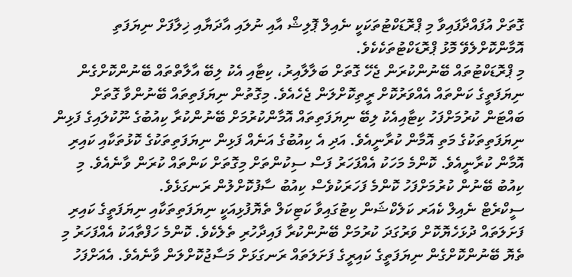ގޮތަށް އުފައްދާފައިވާ މި ޕްރޮޑަކްޓުތަކަކީ ނެއިލް ޕޮލިޝް އާއި ނުލައި އާދަޔާއި ޚިލާފަށް ނިޔަފަތި އޮމާންކޮށްލެވޭ މޮޅު ޕްރޮޑަކްޓުތަކެކެވެ.
މި ޕްރޮޑަކްޓުތައް ބޭނުންކުރަން ޖެހޭ ގޮތަށް ބަލާލާއިރު، ކިޓާއި އެކު ލިބޭ އާލާތްތައް ބޭނުންކޮށްގެން ނިޔަފަތީގެ ކަންތައް އެއްވަރުކޮށް ރީތިކޮށްލަން ޖެހެއެވެ. މިގޮތުން ނިޔަފަތިތައް ބޭނުންވާ ގޮތަށް ބައްޓަން ކުރުމަށްފަހު ކިޓާއިއެކު ލިބޭ ނިޔަފަތިތައް އޮމާންކުރުމަށް ބޭނުންކުރާ ކިއުބުގެ ނޫކުލައިގެ ފަޅިން ނިޔަފަތިތަކުގެ މަތި އޮމާން ކުރާނީއެވެ. އަދި އެ ކިއުބުގެ އަނެއް ފަޅިން ނިޔަފަތިތަކުގެ ކޮޅުތަކާއި ކައިރި އޮމާން ކުރާނީއެވެ. ކޮންމެ މަހަކު އެއްފަހަރު ފަސް ސިކުންތަށް މިގޮތަށް ކަންތައް ކުރަން ވާނެއެވެ. މި ކިއުބު ބޭނުން ކުރުމަށްފަހު ކޮންމެ ފަހަރަކުވެސް ކިއުބު ސާފުކޮށްލުން ރަނގަޅެވެ.
ސީކްރެޓް ނެއިލް ކެއަރ ކަލެކްޝަން ކިޓުގައިވާ ކަޓިކަލް ތެޔޮފުޅިއަކީ ނިޔަފަތިތަކާއި ނިޔަފަތީގެ ކައިރި ފަށަލަތައް ދުޅަހެޔޮކޮށް ވަރުގަދަ ކުރުމަށް ބޭނުންކުރާ ފައިދާހުރި ތެލެކެވެ. ކޮންމެ ހަފްތާއަކު އެއްފަހަރު މި ތެޔޮ ބޭނުންކޮށްގެން ނިޔަފަތީގެ ކައިރީގެ ފަށަލަތައް ރަނގަޅަށް މަސާޖުކޮށްލަން ވާނެއެވެ. އެއަށްފަހު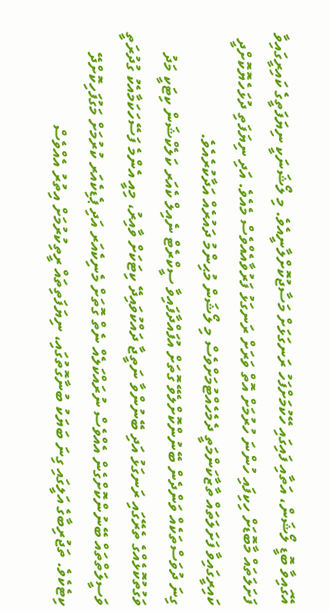އޭގައިވާ ބޮޑީ ލޯޝަން، އަތާއި ފައިގައި ހޭކުމަށްފަހު ރަނގަޅަށް މަސާޖުކޮށްލާނީއެވެ. މި ލޯޝަނަކީ ނިޔަފަތީގެ ކައިރީގައިވާ ފަށަލަތައް މާބޮޑަށް ހިކިފައި ހުންނަ ހުރުމަށް އޮތް ވަރަށް ރަނގަޅު ފަރުވާއެއްވެސް މެއެވެ. އަދި ނިޔަފަތި ދުޅަހެޔޮކޮށްދީ ކައިރީގައިވާ ފަށަލަތައް ތާޒާކަންމަތީ ދެމެހެއްޓުމަށްވެސް މި ލޯޝަން މުޙިންމު ދައުރެއް އަދާކުރެއެވެ.
ގިނަ ދުވަސްތަކެއް ވަންދެން ބޭނުންކޮށްލެވޭ ގޮތަށް އުފައްދާފައިވާ ސީކްރެޓް ނެއިލް ކެއަރ ކަލެކްޝަން ކިޓަކީ މަދު ވަގުތުކޮޅެއްގެ ތެރޭގައި ރަނގަޅު އަދި ބޭނުންވާ ނަތީޖާ ދައްކުވައިދޭ ކިޓަކަށް ވާއިރު، މިއީ އެންމެ ފަސޭހަކަމާއެކު ގުދުރަތީ ވަސީލަތްތައް ބޭނުންކޮށްގެން އެއްވެސް ނުރައްކަލެއް ނެތް ގޮތަށް މެނިކެއަރ އަދި ޕެޑިކެއަރ ކުރުމަށް މަގުފަހިކޮށްދޭ ކިޓެކެވެ. ތަޖުރިބާގެ އަލީގައި ގިނަ ބަޔަކު ބުނާގޮތުގައި، ނިޔަފަތިތައް ރީތިކުރުމަށް އިތުރު އެއްވެސް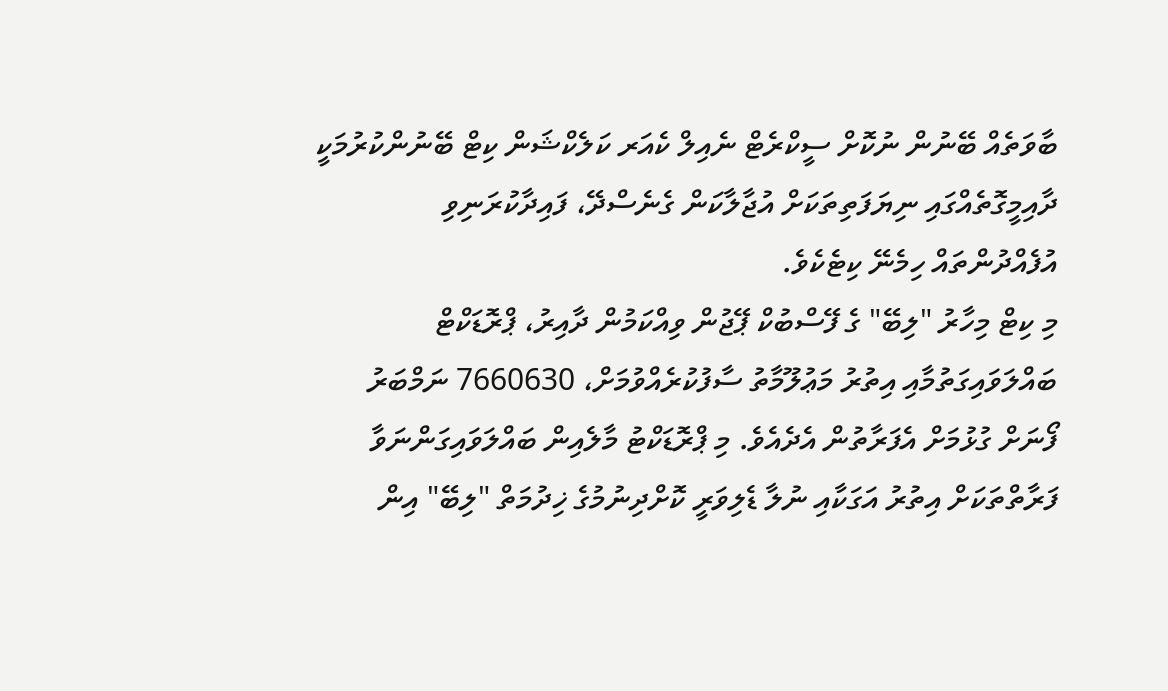ބާވަތެއް ބޭނުން ނުކޮށް ސީކްރެޓް ނެއިލް ކެއަރ ކަލެކްޝަން ކިޓް ބޭނުންކުރުމަކީ ދާއިމީގޮތެއްގައި ނިޔަފަތިތަކަށް އުޖާލާކަން ގެނެސްދޭ، ފައިދާކުރަނިވި އުފެއްދުންތައް ހިމެނޭ ކިޓެކެވެ.
މި ކިޓް މިހާރު "ލިބޭ" ގެ ފޭސްބުކް ޕޭޖުން ވިއްކަމުން ދާއިރު، ޕްރޮޑަކްޓް ބައްލަވައިގަތުމާއި އިތުރު މަޢުލޫމާތު ސާފުކުރެއްވުމަށް، 7660630 ނަމްބަރު ފޯނަށް ގުޅުމަށް އެފަރާތުން އެދެއެވެ. މި ޕްރޮޑަކްޓު މާލެއިން ބައްލަވައިގަންނަވާ ފަރާތްތަކަށް އިތުރު އަގަކާއި ނުލާ ޑެލިވަރީ ކޮށްދިނުމުގެ ޚިދުމަތް "ލިބޭ" އިން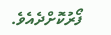ފޯރުކޮށްދެއެވެ.